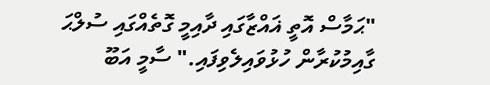"ޙަމާސް އޮތީ ޣައްޒާގައި ދާއިމީ ގޮތެއްގައި ސުލްޙަ ގާއިމުކުރާން ހުޅުވައިލެވިފައި." ސާމީ އަބޫ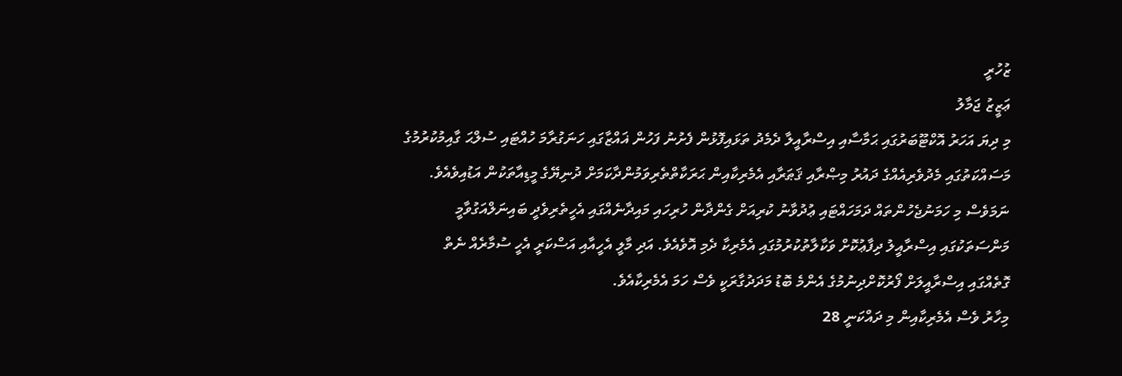ޒުހުރީ
ޢަޒީޒު ޖަމާލު
މި ދިޔަ އަހަރު އޮކްޓޫބަރުގައި ޙަމާސާއި އިސްރާއީލާ ދެމެދު ތަޅައިފޮޅުން ފެށުނު ފަހުން ޣައްޒާގައި ހަނަގުރާމަ ހުއްޓައި ސުލްޙަ ގާއިމުކުރުމުގެ މަސައްކަތުގައި މެދުވެރިއެއްގެ ދައުރު މިޞްރާއި ޤަޠަރާއި އެމެރިކާއިން ޙަރަކާތްތެރިވަމުންދާކަމަށް ދުނިޔޭގެ މީޑިއާތަކުން އަޑުއިވެއެވެ. ނަމަވެސް މި ހަމަނުޖެހުންތައް ދަމަހައްޓައި ޢުދުވާނު ކުރިއަށް ގެންދާން ހުރިހައި މައިދާނެއްގައި އެހީތެރިވެދީ ބައިނަލްއަގުވާމީ މަންސަތަކުގައި އިސްރާއީލު ދިފާޢުކޮށް ވަކާލާތުކުރުމުގައި އެމެރިކާ ދެމި އޮވެއެވެ. އަދި މާލީ އެހީއާއި އަސްކަރީ އެހީ ސުމާރެއް ނެތް ގޮތެއްގައި އިސްރާއީލަށް ފޯރުކޮށްދިނުމުގެ އެންމެ ބޮޑު މަދަދުގާރަކީ ވެސް ހަމަ އެމެރިކާއެވެ.
މިހާރު ވެސް އެމެރިކާއިން މި ދައްކަނީ 28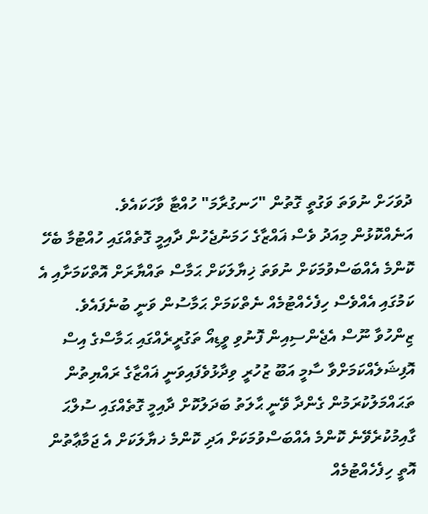ދުވަހަށް ނުވަތަ ވަގުތީ ގޮތުން "ހަނގުރާމަ" ހުއްޓާ ވާހަކައެވެ.
އަނެއްކޮޅުން މިއަދު ވެސް ޣައްޒާގެ ހަމަނުޖެހުން ދާއިމީ ގޮތެއްގައި ހުއްޓުމާ ބެހޭ ކޮންމެ އެއްބަސްވުމަކަށް ނުވަތަ ޚިޔާލަކަށް ޙަމާސް ތައްޔާރަށް އޮތްކަމަށާއި އެ ކަމުގައި އެއްވެސް ހިފެހެއްޓުމެއް ނެތްކަމަށް ޙަމާސުން ވަނީ ބުނެފައެވެ.
ޒިންހުވާ ނޫސް އެޖެންސިއިން ފޮނުވި ވީޑިއޯ ތަގުރީރެއްގައި ޙަމާސްގެ އިސް އޮފިޝަލެއްކަމަށްވާ ސާމީ އަބޫ ޒުހުރީ ވިދާޅުވެފައިވަނީ ޣައްޒާގެ ރައްޔިތުން ތަޙައްމަލުކުރަމުން ގެންދާ ވޭނީ ޙާލަތު ބަދަލުކޮށް ދާއިމީ ގޮތެއްގައި ސުލްޙަ ގާއިމުކުރެވޭނެ ކޮންމެ އެއްބަސްވުމަކަށް އަދި ކޮންމެ ޚޔާލަކަށް އެ ޖަމާޢާތުން އޮތީ ހިފެހެއްޓުމެއް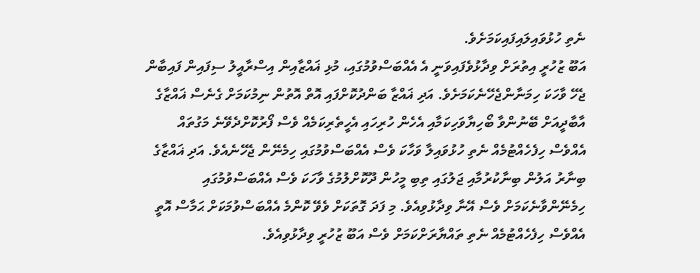ނެތި ހުޅުވައިލައިފައިކަމަށެވެ.
އަބޫ ޒުހުރީ އިތުރަށް ވިދާޅުވެފައިވަނީ އެ އެއްބަސްވުމުގައި، މުޅި ޣައްޒާއިން އިސްރާއީލު ސިފައިން ފައިބާން ޖެހޭ ވާހަކަ ހިމަނާންޖެހޭނެކަމަށެވެ. އަދި ޣައްޒާ ބަންދުކޮށްފައި އޮތް އޮތުން ނިމުކަމަށް ގެނެސް ޣައްޒާގެ އާބާދީއަށް ބޭނުންވާ ބޯހިޔާވަހިކަމާއި އެހެން ހުރިހައި އެހީތެރިކަމެއް ވެސް ފޯރުކޮށްދެވޭނެ މަގުތައް އެއްވެސް ހިފެހެއްޓުމެއް ނެތި ހުޅުވައިލާ ވަހާކަ ވެސް އެއްބަސްވުމުގައި ހިމެނޭން ޖެހޭނެއެވެ. އަދި ޣައްޒާގެ ބިނާރު އަލުން ބިނާކުރުމާއި ޖަލުގައި ތިބި މީހުން ދޫކޮށްލުމުގެ ވާހަކަ ވެސް އެއްބަސްވުމުގައި ހިމެނޭންވާނެކަމަށް ވެސް އޭނާ ވިދާޅުވިއެވެ. މި ފަދަ ގޮތަކަށް ވެވޭ ކޮންމެ އެއްބަސްވުމަކަށް ޙަމާސް އޮތީ އެއްވެސް ހިފެހެއްޓުމެއް ނެތި ތައްޔާރަށްކަމަށް ވެސް އަބޫ ޒުހުރީ ވިދާޅުވިއެވެ.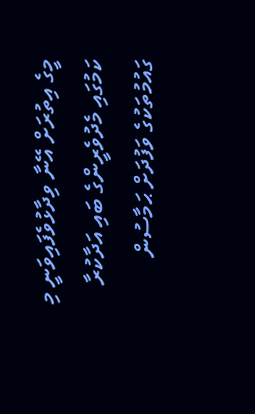މީގެ އިތުރަށް އޭނާ ވިދާޅުވެފައިވަނީ މި ކަމުގައި މެދުވެރީންގެ ބައި އަދާކުރާ ގައުމުތަކުގެ ވަފުދަށް ޙަމާސުން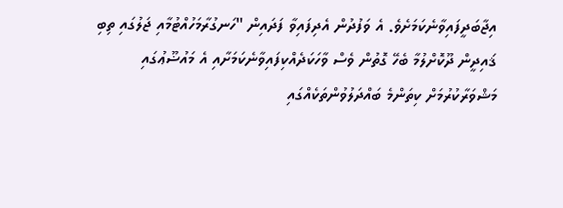އިޖާބަދީފައިވާނެކަމަށެވެ. އެ ވަފުދުން އެދިފައިވާ ފަދައިން "ހަނގުރާމަހުއްޓުމާއި ޖަލުގައި ތިބި ޤައިދީން ދޫކޮށްލުމާ ބެހޭ ގޮތުން ވެސް ވާހަކަދެއްކިފައިވާނެކަމަށާއި އެ މައުޟޫޢުގައި މަޝްވަރާކުރުމަށް ކިތަންމެ ބައްދަލުވުންތަކެއްގައި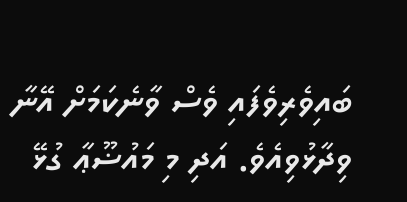ބައިވެރިވެފައި ވެސް ވާނެކަމަށް އޭނާ ވިދާޅުވިއެވެ. އަދި މި މައުޟޫޢާ ގުޅޭ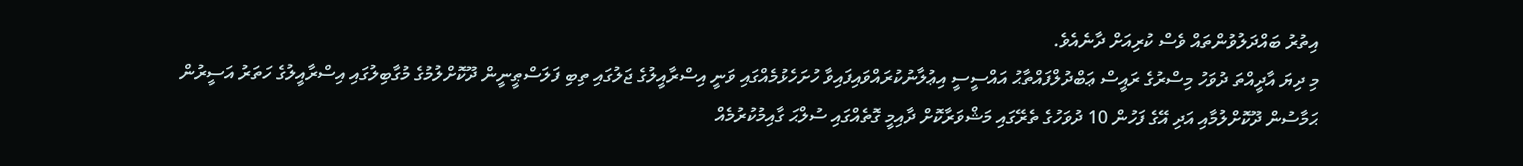އިތުރު ބައްދަލުވުންތައް ވެސް ކުރިއަށް ދާނެއެވެ.
މި ދިޔަ އާދީއްތަ ދުވަހު މިސްރުގެ ރައީސް ޢަބްދުލްފައްތާޙު އައްސީސީ އިޢުލާނުކުރައްވައިފައިވާ ހުށަހެޅުމެއްގައި ވަނީ އިސްރާއީލުގެ ޖަލުގައި ތިބި ފަލަސްޠީނީން ދޫކޮށްލުމުގެ މުގާބިލުގައި އިސްރާއީލުގެ ހަތަރު އަސީރުން ޙަމާސުން ދޫކޮށްލުމާއި އަދި އޭގެ ފަހުން 10 ދުވަހުގެ ތެރޭގައި މަޝްވަރާކޮށް ދާއިމީ ގޮތެއްގައި ސުލްޙަ ގާއިމުކުރުމެއް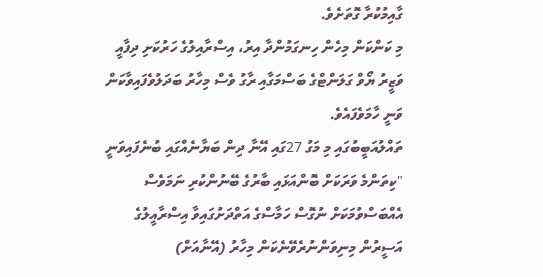ގާއިމުކުރާ ގޮތަށެވެ.
މި ކަންކަން މިހެން ހިނގަމުންދާ އިރު، އިސްރާއިލުގެ ހަރުކަށި ދިފާއީ ވަޒީރު ޔޯވް ގަލަންޓްގެ ބަސްމަގާއި ރާގު ވެސް މިހާރު ބަދަލުވެފައިވާކަން ވަނީ ހާމަވެފައެވެ.
ތައްލުއަބީބުގައި މި މަގު 27ގައި އޭނާ ދިން ބަޔާނެއްގައި ބުނެފައިވަނީ "ކިތަންމެ ވަރަކަށް ބޮންއަޅައި ބާރުގެ ބޭނުންކުރި ނަމަވެސް އެއްބަސްވުމަކަށް ނުގޮސް ހަމާސްގެ އަތްދަށުގައިވާ އިސްރާއީލުގެ އަސީރުން މިނިވަންނުރެވޭނެކަން މިހާރު (އޭނާއަށް)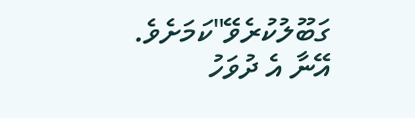ގަބޫލުކުރެވޭ"ކަމަށެވެ. އޭނާ އެ ދުވަހު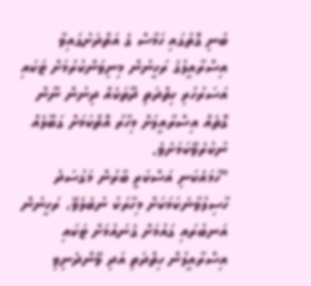ބުނި ގޮތުގައި ހަމާސް ގެ އަތްދަށުގައިވާ އިސްރާއީލުގެ ރަހީނުން މިނިވަންކުރުމަށް ޓަކައި އަސަރުހުރި ހިތްދަތި ދޫތަކެއް ދިނުން ނޫން ގޮތެއް އިސްރާއީލަށް މިހާރު އޮތްކަމަށް ގަބޫލެއް ނުކުރެވޭކަމަށެވެ.
"ހަމައެކަނި އަސްކަރީ ބާރުން މަގުސަދު ހާސިލުވާނެކަމަކަށް މިހާރަކު ނުބެލެވޭ، ރަހީނުން އަނބުރައި ގައުމަށް ގެނައުމަށް ޓަކައި އިސްރާއީލުން ހިތްދަތި އަދި ވޭންދެނިވި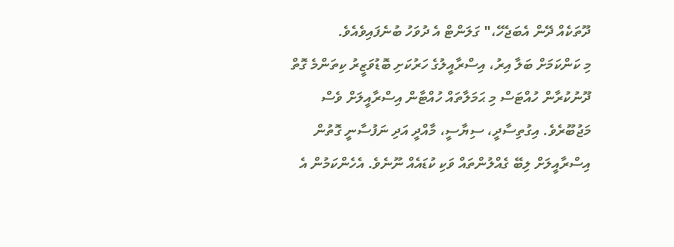ދޫތަކެއް ދޭން އެބަޖެހޭ،" ގަލަންޓް އެ ދުވަހު ބުނެފައިވެއެވެ.
މި ކަންކަމަށް ބަލާ އިރު، އިސްރާއީލުގެ ހަރުކަށި ބޮޑުވަޒީރު ކިތަންމެ ގޮތް ދޫނުކުރާން ހުއްޓަސް މި ޙަމަލާތައް ހުއްޓާން އިސްރާއީލަށް ވެސް މަޖުބޫރެވެ. އިގުތިސާދީ، ސިޔާސީ، މާއްދީ އަދި ނަފުސާނީ ގޮތުން އިސްރާއީލަށް ލިބޭ ގެއްލުންތައް ވަކި ކުޑައެއް ނޫނެވެ. އެހެންކަމުން އެ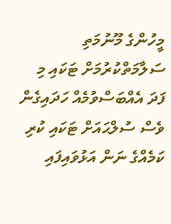މީހުންގެ މޫނުމަތި ސަލާމަތްކުރުމަށް ޓަކައި މި ފަދަ އެއްބަސްވުމެއް ހަދައިގެން ވެސް ސުލްޙައަށް ޓަކައި ކުރި ކަމެއްގެ ނަން އަޅުވައިފައި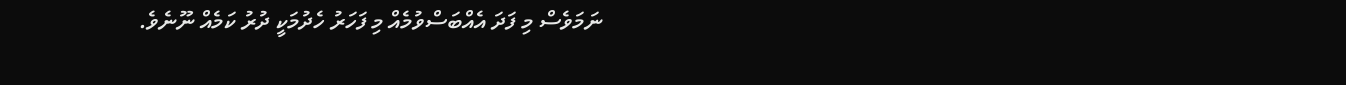ނަމަވެސް މި ފަދަ އެއްބަސްވުމެއް މި ފަހަރު ހެދުމަކީ ދުރު ކަމެއް ނޫނެވެ.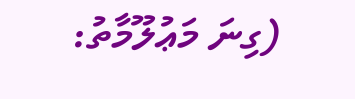(ގިނަ މަޢުލޫމާތު: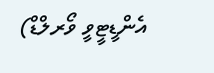އެންޑީޓީވީ ވޯރލްޑް)